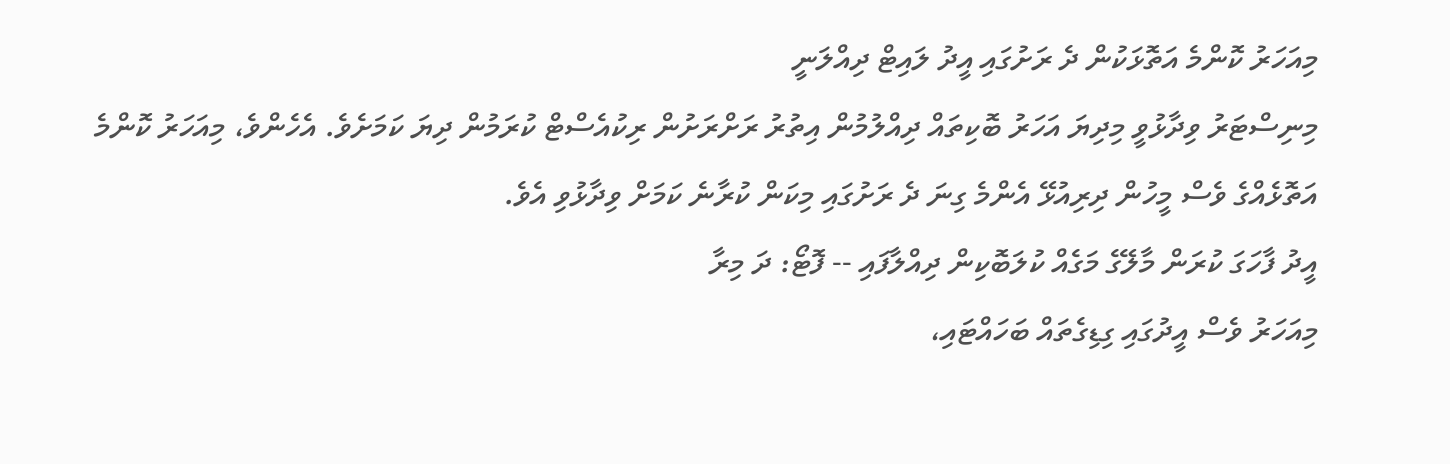މިއަހަރު ކޮންމެ އަތޮޅަކުން ދެ ރަށުގައި އީދު ލައިޓް ދިއްލަނީ
މިނިސްޓަރު ވިދާޅުވީ މިދިޔަ އަހަރު ބޮކިތައް ދިއްލުމުން އިތުރު ރަށްރަށުން ރިކުއެސްޓް ކުރަމުން ދިޔަ ކަމަށެވެ. އެހެންވެ، މިއަހަރު ކޮންމެ އަތޮޅެއްގެ ވެސް މީހުން ދިރިއުޅޭ އެންމެ ގިނަ ދެ ރަށުގައި މިކަން ކުރާނެ ކަމަށް ވިދާޅުވި އެވެ.
އީދު ފާހަގަ ކުރަން މާލޭގެ މަގެއް ކުލަބޮކިން ދިއްލާފައި -- ފޮޓޯ: ދަ މިރާ
މިއަހަރު ވެސް އީދުގައި ގިޑިގެތައް ބަހައްޓައި،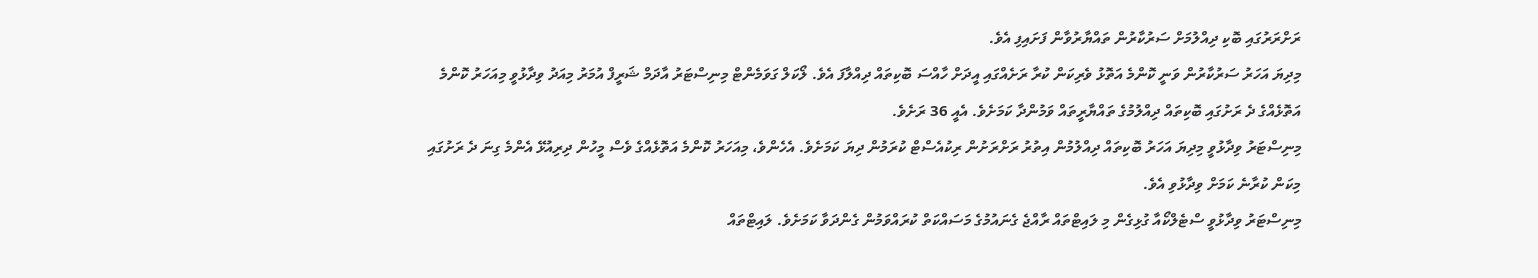ރަށްރަރުގައި ބޮކި ދިއްލުމަށް ސަރުކާރުން ތައްޔާރުވާން ފަށައިފި އެވެ.
މިދިޔަ އަހަރު ސަރުކާރުން ވަނީ ކޮންމެ އަތޮޅު ވެރިކަން ކުރާ ރަށެއްގައި އީދަށް ހާއްސަ ބޮކިތައް ދިއްލާފަ އެވެ. ލޯކަލް ގަވަމެންޓް މިނިސްޓަރު އާދަމް ޝަރީފް އުމަރު މިއަދު ވިދާޅުވީ މިއަހަރު ކޮންމެ އަތޮޅެއްގެ ދެ ރަށުގައި ބޮކިތައް ދިއްލުމުގެ ތައްޔާރީތައް ވަމުންދާ ކަމަށެވެ. އެއީ 36 ރަށެވެ.
މިނިސްޓަރު ވިދާޅުވީ މިދިޔަ އަހަރު ބޮކިތައް ދިއްލުމުން އިތުރު ރަށްރަށުން ރިކުއެސްޓް ކުރަމުން ދިޔަ ކަމަށެވެ. އެހެންވެ، މިއަހަރު ކޮންމެ އަތޮޅެއްގެ ވެސް މީހުން ދިރިއުޅޭ އެންމެ ގިނަ ދެ ރަށުގައި މިކަން ކުރާނެ ކަމަށް ވިދާޅުވި އެވެ.
މިނިސްޓަރު ވިދާޅުވީ ސްޓެލްކޯއާ ގުޅިގެން މި ލައިޓްތައް ރާއްޖެ ގެނައުމުގެ މަސައްކަތް ކުރައްވަމުން ގެންދަވާ ކަމަށެވެ. ލައިޓްތައް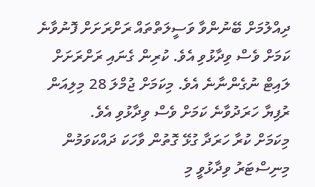ދިއްލުމަށް ބޭނުންވާ ވަސީލަތްތައް ރަށްރަށަށް ފޮނުވާނެ ކަމަށް ވެސް ވިދާޅުވި އެވެ. ކުރިން ގެނައި ރަށްރަށަށް ލައިޓް ނުގެންނާނެ އެވެ. މިކަމަށް ޖުމްލަ 28 މިލިއަން ރުފިޔާ ހަރަދުވާނެ ކަމަށް ވެސް ވިދާޅުވި އެވެ.
މިކަމަށް ކުރާ ހަރަދާ ގުޅޭ ގޮތުން ވާހަކަ ދައްކަވަމުން މިނިސްޓަރު ވިދާޅުވީ މި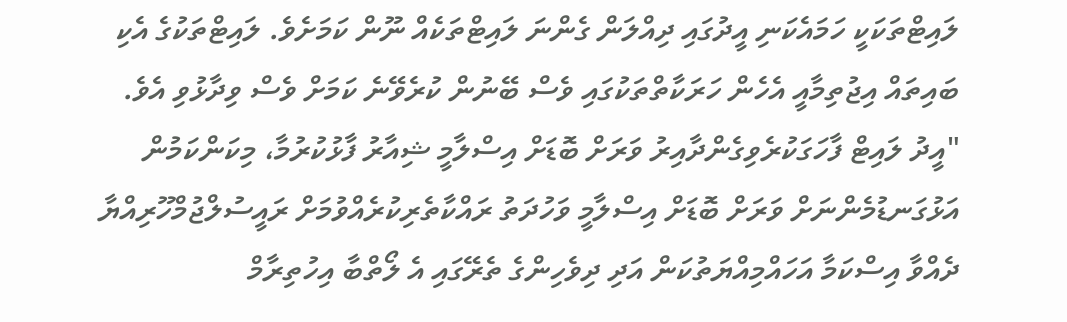ލައިޓްތަކަކީ ހަމައެކަނި އީދުގައި ދިއްލަން ގެންނަ ލައިޓްތަކެއް ނޫން ކަމަށެވެ. ލައިޓްތަކުގެ އެކި ބައިތައް އިޖުތިމާއީ އެހެން ހަރަކާތްތަކުގައި ވެސް ބޭނުން ކުރެވޭނެ ކަމަށް ވެސް ވިދާޅުވި އެވެ.
"އީދު ލައިޓް ފާހަގަކުރެވިގެންދާއިރު ވަރަށް ބޮޑަށް އިސްލާމީ ޝިއާރު ފާޅުކުރުމާ، މިކަންކަމުން އަޅުގަނޑުމެންނަށް ވަރަށް ބޮޑަށް އިސްލާމީ ވަހުދަތު ރައްކާތެރިކުރެއްވުމަށް ރައީސުލްޖުމްހޫރިއްޔާ ދެއްވާ އިސްކަމާ އަހައްމިއްޔަތުކަން އަދި ދިވެހިންގެ ތެރޭގައި އެ ލޯތްބާ އިހުތިރާމް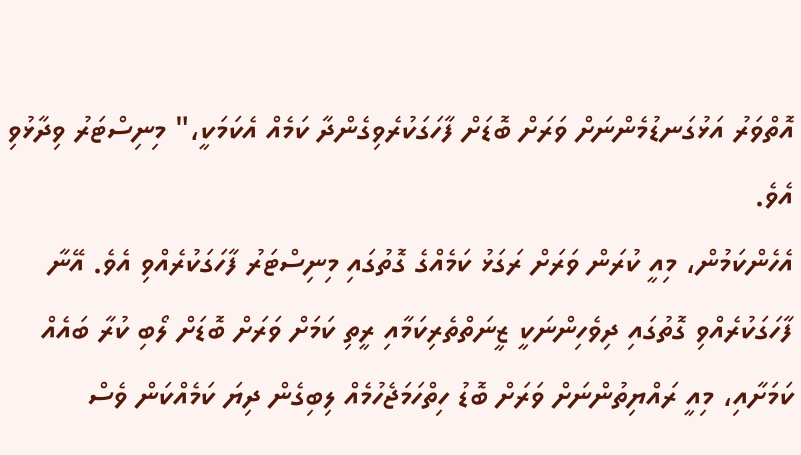އޮތްވަރު އަޅުގަނޑުމެންނަށް ވަރަށް ބޮޑަށް ފާހަގަކުރެވިގެންދާ ކަމެއް އެކަމަކީ،" މިނިސްޓަރު ވިދާޅުވި އެވެ.
އެހެންކަމުން، މިއީ ކުރަން ވަރަށް ރަގަޅު ކަމެއްގެ ގޮތުގައި މިނިސްޓަރު ފާހަގަކުރެއްވި އެވެ. އޭނާ ފާހަގަކުރެއްވި ގޮތުގައި ދިވެހިންނަކީ ޒީނަތްތެރިކަމާއި ރީތި ކަމަށް ވަރަށް ބޮޑަށް ލޯބި ކުރާ ބައެއް ކަމަށާއި، މިއީ ރައްޔިތުންނަށް ވަރަށް ބޮޑު ހިތްހަމަޖެހުމެއް ލިބިގެން ދިޔަ ކަމެއްކަން ވެސް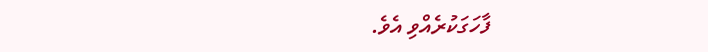ފާހަގަކުރެއްވި އެވެ.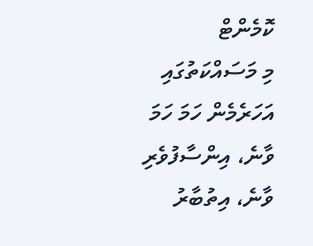ކޮމެންޓް
މި މަސައްކަތުގައި އަހަރެމެން ހަމަ ހަމަ ވާނެ، އިންސާފުވެރި ވާނެ، އިތުބާރު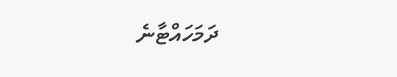ދަމަހައްޓާނެ